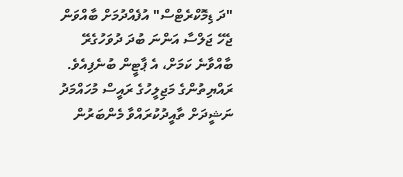"ދަ ޑިމޮކްރެޓްސް" އުފެއްދުމަށް ބާއްވަން ޖެހޭ ޖަލްސާ އަންނަ ބުދަ ދުވަހުގެރޭ ބާއްވާނެ ކަމަށް، އެ ޕާޓީން ބުނެފިއެވެ.
ރައްޔިތުންގެ މަޖިލީހުގެ ރައީސް މުހައްމަދު ނަޝީދަށް ތާއީދުކުރައްވާ މެންބަރުން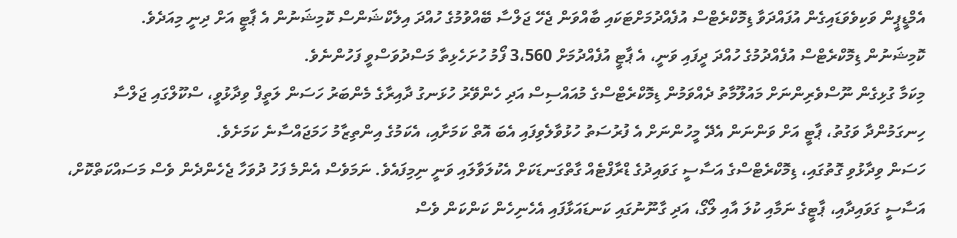އެމްޑީޕީން ވަކިވެވަޑައިގެން އުފައްދަވާ ޑިމޮކްރެޓްސް އުފެއްދުމަށްޓަކައި ބާއްވަން ޖެހޭ ޖަލްސާ ބޭއްވުމުގެ ހުއްދަ އިލެކްޝަންސް ކޮމިޝަނުން އެ ޕާޓީ އަށް ދިނީ މިއަދެވެ.
ކޮމިޝަނުން ޑިމޮކްރެޓްސް އުފެއްދުމުގެ ހުއްދަ ދީފައި ވަނީ، އެ ޕާޓީ އުފެއްދުމަށް 3،560 ފޯމު ހުށަހެޅިތާ މަސްދުވަސްވީ ފަހުންނެވެ.
މިކަމާ ގުޅިގެން ނޫސްވެރިންނަށް މައުލޫމާތު ދެއްވަމުން ޑިމޮކްރެޓްސްގެ މުއައްސިސް އަދި ހެންވޭރު ހުޅަނގު ދާއިރާގެ މެންބަރު ހަސަން ލަތީފް ވިދާޅުވީ، ސްކޫލްގައި ޖަލްސާ ހިނގަމުންދާ ވަގުތު، ޕާޓީ އަށް ވަންނަން އެދޭ މީހުންނަށް އެ ފުރުސަތު ހުޅުވާލެވިފައި އެބަ އޮތް ކަމަށާއި، އެކަމުގެ އިންތިޒާމު ހަމަޖައްސާނެ ކަމަށެވެ.
ހަސަން ވިދާޅުވި ގޮތުގައި، ޑިމޮކްރެޓްސްގެ އަސާސީ ގަވައިދުގެ ޑްރާފްޓެއް ގާތްގަނޑަކަށް އެކުލަވާލައި ވަނީ ނިމިފައެވެ. ނަމަވެސް އެންމެ ފަހު ދުވަހާ ޖެހެންދެން ވެސް މަސައްކަތްކޮށް، އަސާސީ ގަވައިދާއި، ޕާޓީގެ ނަމާއި ކުލަ އާއި ލޯގޯ، އަދި ގާނޫނުގައި ކަނޑައަޅާފައި އެހެނިހެން ކަންކަން ވެސް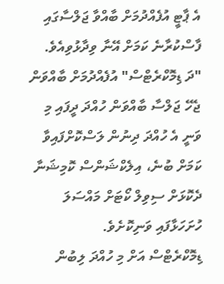އެ ޕާޓީ އުފެއްދުމަށް ބާއްވާ ޖަލްސާގައި ފާސްކުރާނެ ކަމަށް އޭނާ ވިދާޅުވިއެވެ.
"ދަ ޑިމޮކްރެޓްސް" އުފެއްދުމަށް ބާއްވަން ޖެހޭ ޖަލްސާ ބާއްވަން ހުއްދަ ދީފައި މި ވަނީ އެ ހުއްދަ ދިނުން ލަސްކޮށްފައިވާ ކަމަށް ބުނެ، އިލެކްޝަންސް ކޮމިޝަނާ ދެކޮޅަށް ސިވިލް ކޯޓަށް މައްސަލަ ހުށަހަޅާފައި ވަނިކޮށެވެ.
ޑިމޮކްރެޓްސް އަށް މި ހުއްދަ ލިބުން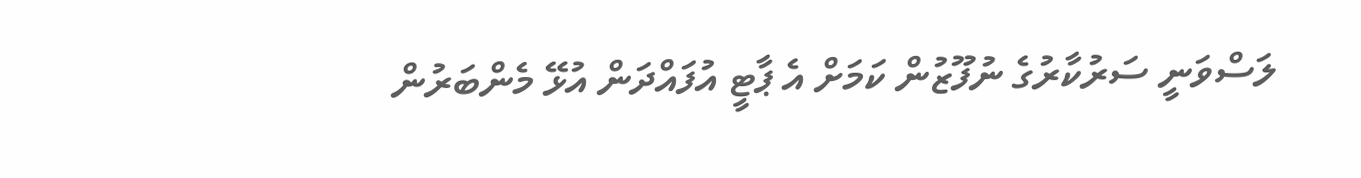ލަސްވަނީ ސަރުކާރުގެ ނުފޫޒުން ކަމަށް އެ ޕާޓީ އުފައްދަން އުޅޭ މެންބަރުން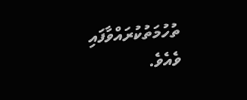ތުހުމަތުކުރައްވާފައި ވެއެވެ.